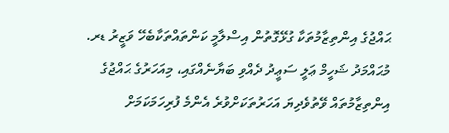ޙައްޖުގެ އިންތިޒާމުތަކާ ގުޅޭގޮތުން އިސްލާމީ ކަންތައްތަކާބެހޭ ވަޒީރު ޑރ. މުޙައްމަދު ޝަހީމް ޢަލީ ސަޢީދު ދެއްވި ބަޔާނެއްގައި، މިއަހަރުގެ ޙައްޖުގެ އިންތިޒާމުތައް ވޭތުވެދިޔަ އަހަރުތަކަށްވުރެ އެންމެ ފުރިހަމަކަމަށް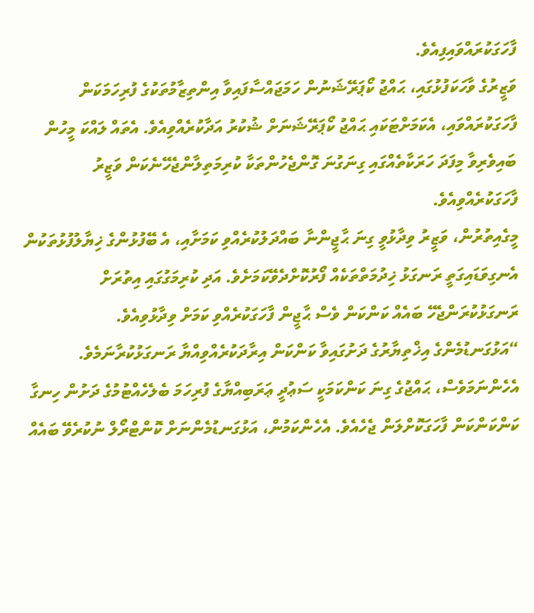ފާހަގަކުރައްވައިފިއެވެ.
ވަޒީރުގެ ވާހަކަފުޅުގައި، ޙައްޖު ކޯޕަރޭޝަނުން ހަމަޖައްސާފައިވާ އިންތިޒާމުތަކުގެ ފުރިހަމަކަން ފާހަގަކުރައްވައި، އެކަމަށްޓަކައި ޙައްޖު ކޯޕަރޭޝަނަށް ޝުކުރު އަދާކުރެއްވިއެވެ. އެތައް ލައްކަ މީހުން ބައިވެރިވާ މިފަދަ ހަރަކާތެއްގައި ގިނަގުނަ ގޮންޖެހުންތަކާ ކުރިމަތިލާންޖެހޭނެކަން ވަޒީރު ފާހަގަކުރެއްވިއެވެ.
މީގެއިތުރުން، ވަޒީރު ވިދާޅުވީ ގިނަ ޙާޖީންނާ ބައްދަލުކުރެއްވި ކަމަށާއި، އެ ބޭފުޅުންގެ ޚިޔާލުފުޅުތަކުން އެނގިވަޑައިގަތީ ރަނގަޅު ޚިދުމަތްތަކެއް ފޯރުކޮށްދެވޭކަމަށެވެ. އަދި ކުރިމަގުގައި އިތުރަށް ރަނގަޅުކުރަންޖެހޭ ބައެއް ކަންކަން ވެސް ޙާޖީން ފާހަގަކުރެއްވި ކަމަށް ވިދާޅުވިއެވެ.
“އަޅުގަނޑުމެންގެ އިޚްތިޔާރުގެ ދަށުގައިވާ ކަންކަން އިރާދަކުރެއްވިއްޔާ ރަނގަޅުކުރާނަމެވެ. އެހެންނަމަވެސް، ޙައްޖުގެ ގިނަ ކަންކަމަކީ ސަޢުދީ ޢަރަބިއްޔާގެ ފުރިހަމަ ބެލެހެއްޓުމުގެ ދަށުން ހިނގާ ކަންކަންކަން ފާހަގަކޮށްލަން ޖެހެއެވެ. އެހެންކަމުން، އަޅުގަނޑުމެންނަށް ކޮންޓްރޯލް ނުކުރެވޭ ބައެއް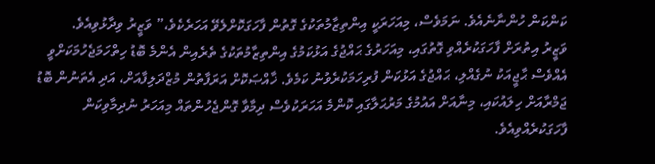ކަންކަން ހުންނާނެއެވެ. ނަމަވެސް، މިއަހަރަކީ އިންތިޒާމުތަކުގެ ގޮތުން ފާހަގަކޮށްލެވޭ އަހަރެކެވެ،” ވަޒީރު ވިދާޅުވިއެވެ.
ވަޒީރު އިތުރަށް ފާހަގަކުރެއްވި ގޮތުގައި، މިއަހަރުގެ ޙައްޖުގެ އަޅުކަމުގެ އިންތިޒާމުތަކުގެ ތެރެއިން އެންމެ ބޮޑު ހިތްހަމަޖެހުމަކަށްވީ އެއްވެސް ޙާޖީއަކު ނުގެއްލި، ޙައްޖުގެ އަޅުކަން ފުރިހަމަކުރެވުނު ކަމެވެ. ޚާއްޞަކޮށް އަރަފާތުން މުޒްދަލިފާއަށް، އަދި އެތަނުން ބޮޑު ޖަމްރާއަށް ހިލައުކައި، މިނާއަށް އައުމުގެ މަރުޙަލާގައި ކޮންމެ އަހަރަކުވެސް ދިމާވާ ގޮންޖެހުންތައް މިއަހަރު ނުދިމާވިކަން ފާހަގަކުރެއްވިއެވެ.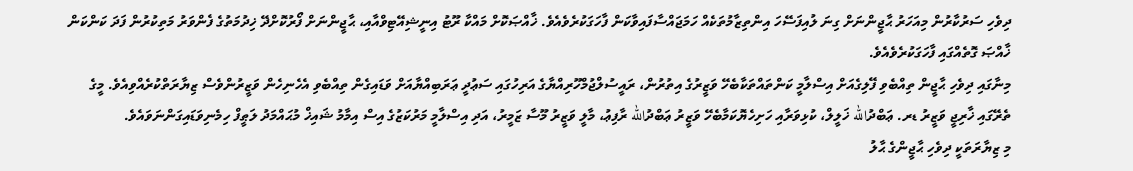ދިވެހި ސަރުކާރުން މިއަހަރު ޙާޖީންނަށް ގިނަ ލުއިފަސޭހަ އިންތިޒާމުތަކެއް ހަމަޖައްސާފައިވާކަން ފާހަގަކުރެވެއެވެ. ޚާއްޞަކޮށް މައްކާ ރޫޓު އިނީޝިއޭޓިވްއާއި، ޙާޖީންނަށް ފޯރުކޮށްދޭ ޚިދުމަތުގެ ފެންވަރު މަތިކުރުން ފަދަ ކަންކަން ޚާއްޞަ ގޮތެއްގައި ފާހަގަކުރެވެއެވެ.
މިނާގައި ދިވެހި ޙާޖީން ތިއްބެވި ފޭލިގެއަށް އިސްލާމީ ކަންތައްތަކާބެހޭ ވަޒީރުގެ އިތުރުން، ރައީސުލްޖުމްހޫރިއްޔާގެ އަރިހުގައި ސަޢުދީ ޢަރަބިއްޔާއަށް ވަޑައިގެން ތިއްބެވި އެހެނިހެން ވަޒީރުންވެސް ޒިޔާރަތްކުރެއްވިއެވެ. މީގެ ތެރޭގައި ޚާރިޖީ ވަޒީރު ޑރ. ޢަބްދުالله ޚަލީލް، ކުޅިވަރާއި ހަށިހެޔޮކަމާބެހޭ ވަޒީރު ޢަބްދުالله ރާފިޢު، މާލީ ވަޒީރު މޫސާ ޒަމީރު، އަދި އިސްލާމީ މަރުކަޒުގެ އިސް އިމާމު ޝައިޚް މުޙައްމަދު ލަޠީފް ހިމެނިވަޑައިގަންނަވައެވެ.
މި ޒިޔާރަތަކީ ދިވެހި ޙާޖީންގެ ޙާލު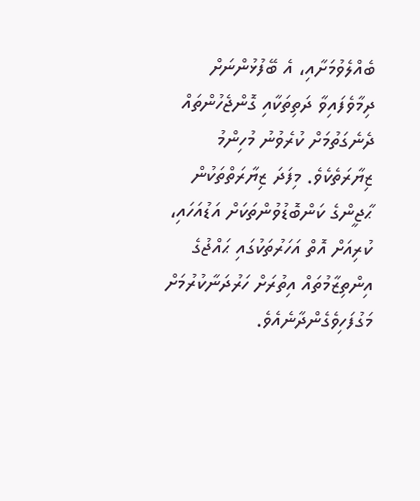ބެއްލެވުމަށާއި، އެ ބޭފުޅުންނަށް ދިމާވެފައިވާ ދަތިތަކާއި ގޮންޖެހުންތައް ދެނެގަތުމަށް ކުރެވުނު މުހިންމު ޒިޔާރަތެކެވެ. މިފަދަ ޒިޔާރަތްތަކުން ޙާޖީންގެ ކަންބޮޑުވުންތަކަށް އަޑުއަހައި، ކުރިއަށް އޮތް އަހަރުތަކުގައި ޙައްޖުގެ އިންތިޒާމުތައް އިތުރަށް ހަރުދަނާކުރުމަށް މަގުފަހިވެގެންދާނެއެވެ.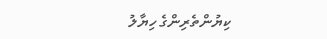ކިޔުންތެރިންގެ ހިޔާލު